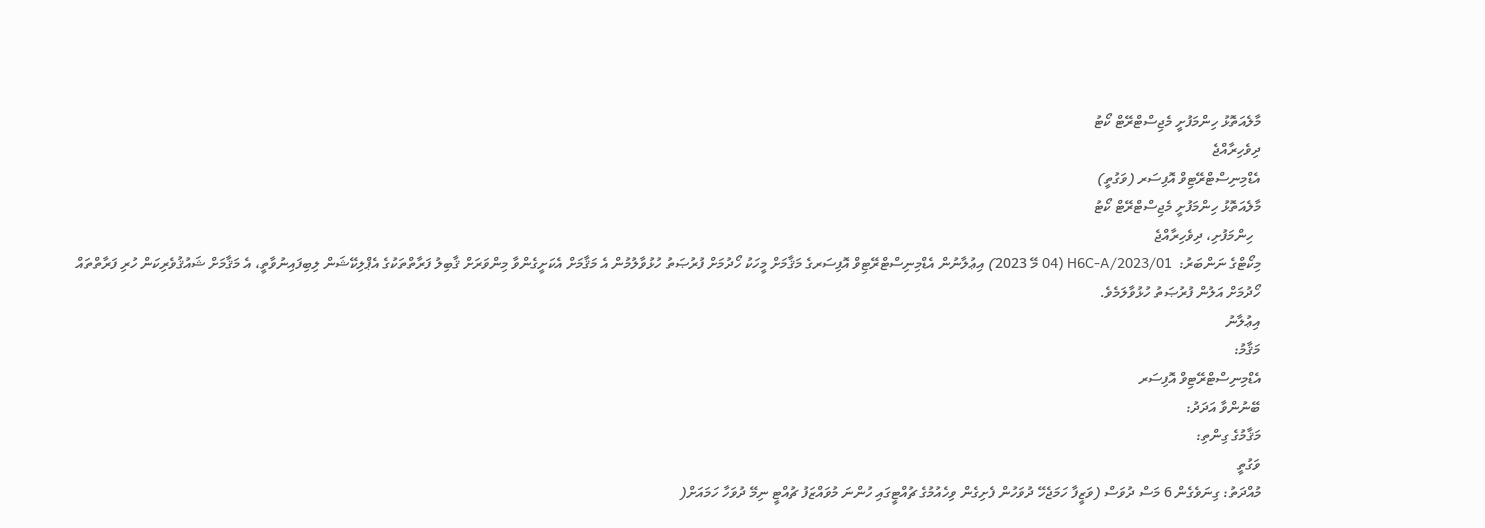މާލެއަތޮޅު ހިންމަފުށީ މެޖިސްޓްރޭޓް ކޯޓު
ދިވެހިރާއްޖެ
އެޑްމިނިސްޓްރޭޓިވް އޮފިސަރ (ވަގުތީ)
މާލެއަތޮޅު ހިންމަފުށީ މެޖިސްޓްރޭޓް ކޯޓު
  ހިންމަފުށި، ދިވެހިރާއްޖެ
މިކޯޓްގެ ނަންބަރު:  H6C-A/2023/01 (04 މޭ 2023) އިޢުލާނުން އެޑްމިނިސްޓްރޭޓިވް އޮފިސަރގެ މަޤާމަށް މީހަކު ހޯދުމަށް ފުރުޞަތު ހުޅުވާލުމުން އެ މަޤާމަށް އެކަށީގެންވާ މިންވަރަށް ޤާބިލު ފަރާތްތަކުގެ އެޕްލިކޭޝަން ލިބިފައިނުވާތީ، އެ މަޤާމަށް ޝައުޤުވެރިކަން ހުރި ފަރާތްތައް  ހޯދުމަށް އަލުން ފުރުޞަތު ހުޅުވާލަމެވެ.
އިޢުލާނު
މަޤާމު:
އެޑްމިނިސްޓްރޭޓިވް އޮފިސަރ
ބޭނުންވާ އަދަދު:
މަޤާމުގެ ގިންތި:
ވަގުތީ
މުއްދަތު: ގިނަވެގެން 6 މަސް ދުވަސް (ވަޒީފާ ހަމަޖެހޭ ދުވަހުން ފެށިގެން ވިހެއުމުގެ ޗުއްޓީގައި ހުންނަ މުވައްޒަފު ޗުއްޓީ ނިމޭ ދުވަހާ ހަމައަށް(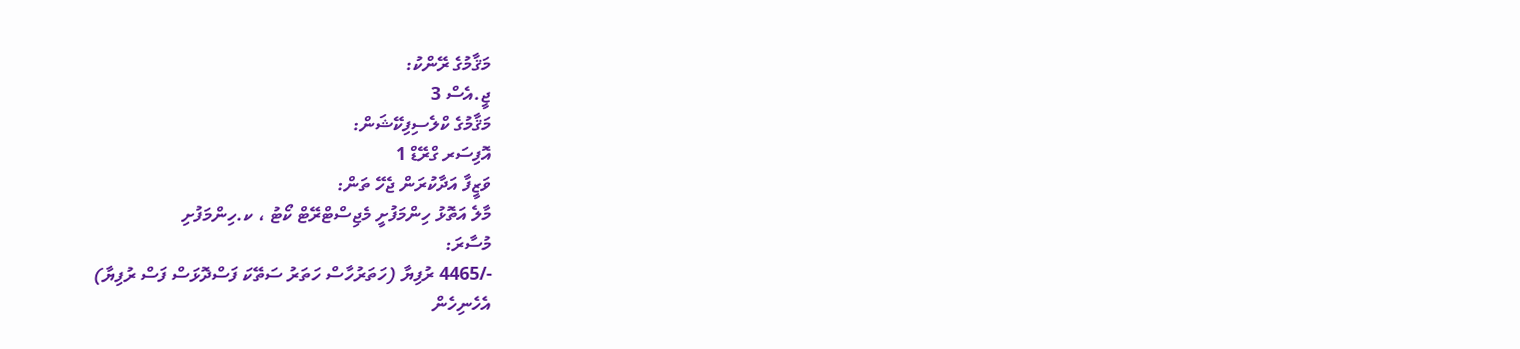މަޤާމުގެ ރޭންކު:
ޖީ.އެސް 3
މަޤާމުގެ ކްލެސިފިކޭޝަން:
އޮފިސަރ ގްރޭޑް 1
ވަޒީފާ އަދާކުރަން ޖެހޭ ތަން:
މާލެ އަތޮޅު ހިންމަފުށީ މެޖިސްޓްރޭޓް ކޯޓު ، ކ.ހިންމަފުށި
މުސާރަ:
-/4465 ރުފިޔާ (ހަތަރުހާސް ހަތަރު ސަތޭކަ ފަސްދޮޅަސް ފަސް ރުފިޔާ)
އެހެނިހެން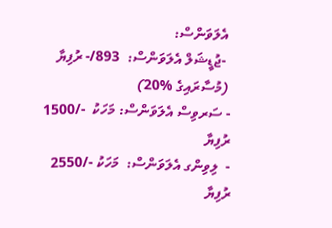އެލަވަންސް:
 -ޖުޑީޝަލް އެލަވަންސް:  893/- ރުފިޔާ (މުސާރައިގެ %20)
- ސަރވިސް އެލަވަންސް: މަހަކު  -/1500 ރުފިޔާ
-  ލިވިންގ އެލަވަންސް:  މަހަކު -/2550 ރުފިޔާ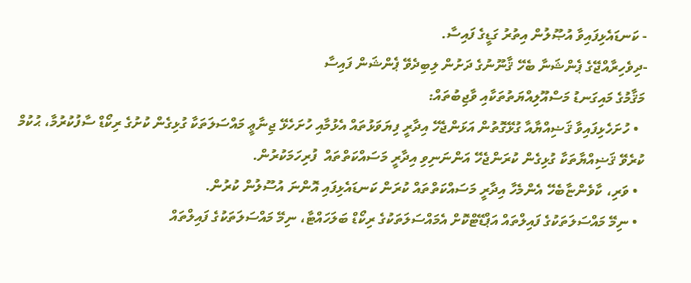- ކަނޑައެޅިފައިވާ އުޞޫލުން އިތުރު ގަޑީގެ ފައިސާ.
-ދިވެހިރާއްޖޭގެ ޕެންޝަނާ ބެހޭ ޤާނޫނުގެ ދަށުން ލިބިދެވޭ ޕެންޝަން ފައިސާ
މަޤާމުގެ މައިގަނޑު މަސްއޫލިއްޔަތުތަކާއި ވާޖިބުތައް:
  • ހުށަހެޅިފައިވާ ޤަޟިއްޔާއާ ގުޅޭގޮތުން އަޅަންޖެހޭ އިދާރީ ފިޔަވަޅުތައް އެޅުމާއި ހުށަހެޅޭ ޖިނާޢީ މައްސަލަތަކާ ގުޅިގެން ކުށުގެ ރިކޯޑް ސާފުކުރުމާ، ޙުކުމް ކުރެވޭ ޤަޟިއްޔާތަކާ ގުޅިގެން ކުރަންޖެހޭ އަންނަނިވި އިދާރީ މަސައްކަތްތައް  ފުރިހަމަކުރުން.
  • ވަރި، ކާވެންޏާބެހޭ އެންމެހާ އިދާރީ މަސައްކަތްތައް ކުރަން ކަނޑައެޅިފައި އޮންނަ އުސޫލުން ކުރުން.
  • ނިމޭ މައްސަލަތަކުގެ ފައިލްތައް އަޕްޑޭޓްކޮށް އެމައްސަލަތަކުގެ ރިކޯޑް ބަލަހައްޓާ، ނިމޭ މައްސަލަތަކުގެ ފައިލްތައް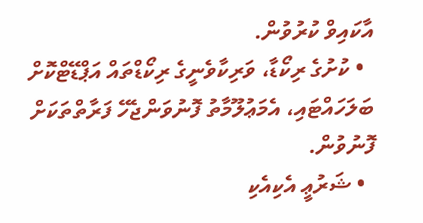އާކައިވް ކުރުވުން.
  • ކުށުގެ ރިކޯޑާ، ވަރިކާވެނީގެ ރިކޯޑްތައް އަޕްޑޭޓްކޮށް ބަލަހައްޓައި، އެމަޢުލޫމާތު ފޮނުވަންޖެހޭ ފަރާތްތަކަށް ފޮނުވުން.
  • ޝަރުޢީ އެކިއެކި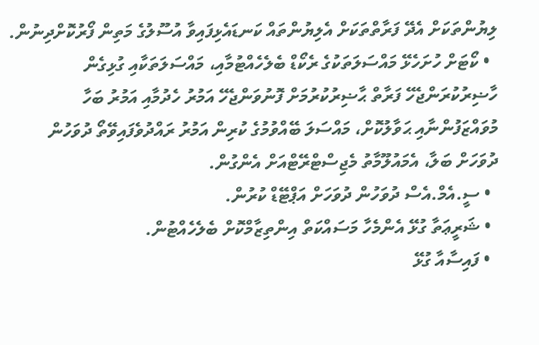ލިޔުންތަކަށް އެދޭ ފަރާތްތަކަށް އެލިޔުންތައް ކަނޑައެޅިފައިވާ އުސޫލުގެ މަތިން ފޯރުކޮށްދިނުން.
  • ކޯޓަށް ހުށަހެޅޭ މައްސަލަތަކުގެ ރެކޯޑް ބެލެހެއްޓުމާއި، މައްސަލަތަކާއި ގުޅިގެން ހާޟިރުކުރަންޖެހޭ ފަރާތް ޙާޟިރުކުރުމަށް ފޮނުވަންޖެހޭ އަމުރު ހެދުމާއި އަމުރު ބަހާ މުވައްޒަފުންނާއި ޙަވާލުކޮށް، މައްސަލަ ބޭއްވުމުގެ ކުރިން އަމުރު ރައްދުވެފައިވޭތޯ ދުވަހުން ދުވަހަށް ބަލާ، އެމައުލޫމާތު މެޖިސްޓްރޭޓްއަށް އެންގުން.
  • ސީ.އެމް.އެސް ދުވަހުން ދުވަހަށް އަޕްޓޭޑް ކުރުން.
  • ޝަރީޢަތާ ގުޅޭ އެންމެހާ މަސައްކަތް އިންތިޒާމްކޮށް ބެލެހެއްޓުން.
  • ފައިސާއާ ގުޅޭ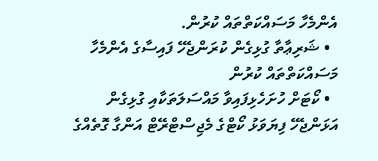އެންމެހާ މަސައްކަތްތައް ކުރުން.
  • ޝަރިޢާތާ ގުޅިގެން ކުރަންޖެހޭ ފައިސާގެ އެންމެހާ މަސައްކަތްތައް ކުރުން
  • ކޯޓަށް ހުށަހެޅިފައިވާ މައްސަލަތަކާއި ގުޅިގެން އަޅަންޖެހޭ ފިޔަވަޅު ކޯޓްގެ މެޖިސްޓްރޭޓް އަންގާ ގޮތެއްގެ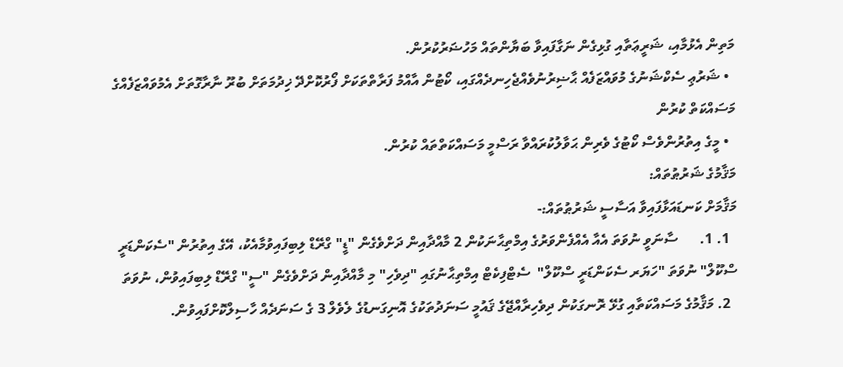މަތިން އެޅުމާއި، ޝަރީޢަތާއި ގުޅިގެން ނަގާފައިވާ ބަޔާންތައް މަހުޟަރުކުރުން.
  • ޝަރުޢި ސެކްޝަނުގެ މުވައްޒަފެއް ޙާޟިރުނުވެއްޖެހިނދެއްގައި، ކޯޓުން އާއްމު ފަރާތްތަކަށް ފޯރުކޮށްދޭ ޚިދުމަތަށް ބުރޫ ނާރާގޮތަށް އެމުވައްޒަފެއްގެ މަސައްކަތް ކުރުން
  • މީގެ އިތުރުންވެސް ކޯޓުގެ ވެރިން ޙަވާލުކުރައްވާ ރަސްމީ މަސައްކަތްތައް ކުރުން.
މަޤާމުގެ ޝަރުޠުތައް:
މަޤާމަށް ކަނޑައަޅާފައިވާ އަސާސީ ޝަރުޠުތައް:-
  1. 1.      ސާނަވީ ނުވަތަ އެއާ އެއްފެންވަރުގެ އިމްތިޙާނަކުން 2 މާއްދާއިން ދަށްވެގެން "ޑީ" ގްރޭޑް ލިބިފައިވުމާއެކު، އޭގެ އިތުރުން "ސެކަންޑަރީ ސްކޫލް" ނުވަތަ "ހަޔަރ ސެކަންޑަރީ ސްކޫލް"  ސެޓްފިކެޓް އިމްތިޙާނުގައި "ދިވެހި" މި މާއްދާއިން ދަށްވެގެން "ސީ" ގްރޭޑް ލިބިފައިވުން، ނުވަތަ
  2. މަޤާމުގެ މަސައްކަތާއި ގުޅޭ ރޮނގަކުން ދިވެހިރާއްޖޭގެ ޤައުމީ ސަނަދުތަކުގެ އޮނިގަނޑުގެ ލެވެލް 3 ގެ ސަނަދެއް ހާސިލްކޮށްފައިވުން.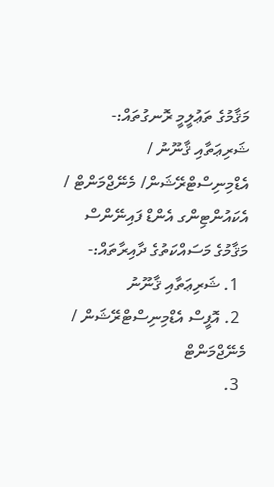މަޤާމުގެ ތަޢުލީމީ ރޮނގުތައް:-
ޝަރިޢަތާއި ޤާނޫނު / އެޑްމިނިސްޓްރޭޝަން/ މެނޭޖްމަންޓް /  އެކައުންޓިންގ އެންޑް ފައިނޭންސް
މަޤާމުގެ މަސައްކަތުގެ ދާއިރާތައް:-
  1. ޝަރިޢަތާއި ޤާނޫނު
  2. އޮފީސް އެޑްމިނިސްޓްރޭޝަން / މެނޭޖްމަންޓް
  3.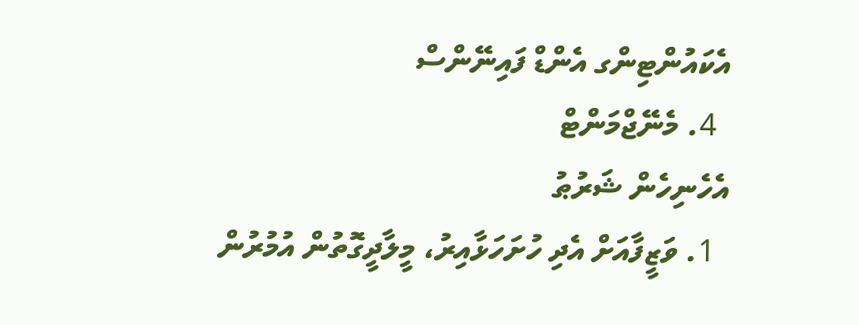އެކައުންޓިންގ އެންޑް ފައިނޭންސް
  4. މެނޭޖްމަންޓް
އެހެނިހެން ޝަރުޠު
  1. ވަޒީފާއަށް އެދި ހުށަހަޅާއިރު، މީލާދީގޮތުން އުމުރުން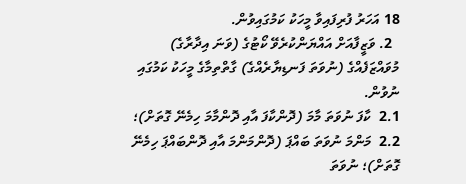18 އަހަރު ފުރިފައިވާ މީހަކު ކަމުގައިވުން.
  2. ވަޒީފާއަށް އައްޔަންކުރެވޭ ކޯޓުގެ (ވަނަ އިދާރާގެ) މުވައްޒަފެއްގެ (ނުވަތަ ފަނޑިޔާރެއްގެ) ގާތްތިމާގެ މީހަކު ކަމުގައި ނުވުން.
2.1  ކާފަ ނުވަތަ މާމަ (ދޮންކާފަ އާއި ދޮންމާމަ ހިމެނޭ ގޮތަށް)؛
2.2  މަންމަ ނުވަތަ ބައްޕަ (ދޮންމަންމަ އާއި ދޮންބައްޕަ ހިމެނޭ ގޮތަށް)؛ ނުވަތަ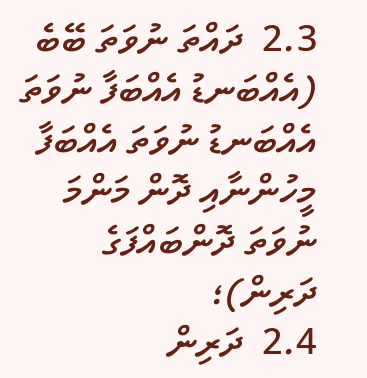2.3  ދައްތަ ނުވަތަ ބޭބެ (އެއްބަނޑު އެއްބަފާ ނުވަތަ އެއްބަނޑު ނުވަތަ އެއްބަފާ މީހުންނާއި ދޮން މަންމަ ނުވަތަ ދޮންބައްފަގެ ދަރިން)؛
2.4  ދަރިން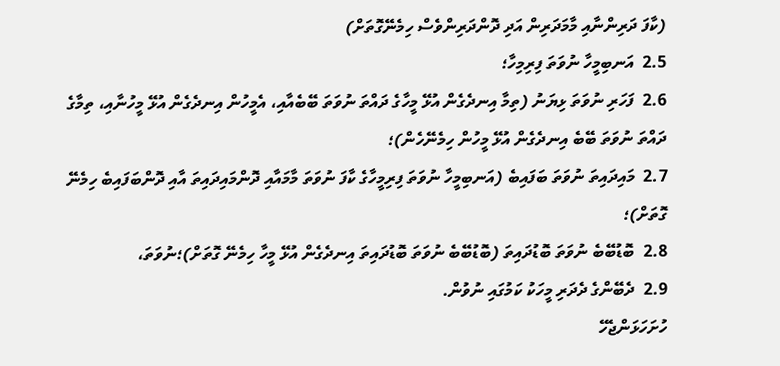(ކާފަ ދަރިންނާއި މާމަދަރިން އަދި ދޮންދަރިންވެސް ހިމެނޭގޮތަށް)
2.5  އަނބިމީހާ ނުވަތަ ފިރިމިހާ؛
2.6  ފަހަރި ނުވަތަ ޅިޔަނު (ތިމާ އިނދެގެން އުޅޭ މީހާގެ ދައްތަ ނުވަތަ ބޭބެއާއި، އެމީހުން އިނދެގެން އުޅޭ މީހުނާއި، ތިމާގެ ދައްތަ ނުވަތަ ބޭބެ އިނދެގެން އުޅޭ މީހުން ހިމެނޭހެން)؛
2.7  މައިދައިތަ ނުވަތަ ބަފައިބެ (އަނބިމީހާ ނުވަތަ ފިރިމީހާގެ ކާފަ ނުވަތަ މާމައާއި ދޮންމައިދައިތަ އާއި ދޮންބަފައިބެ ހިމެނޭ ގޮތަށް)؛
2.8  ބޮޑުބޭބެ ނުވަތަ ބޮޑުދައިތަ (ބޮޑުބޭބެ ނުވަތަ ބޮޑުދައިތަ އިނދެގެން އުޅޭ މީހާ ހިމެނޭ ގޮތަށް)؛ނުވަތަ،
2.9  ދެބޭންގެ ދެދަރި މީހަކު ކަމުގައި ނުވުން.
ހުށަހަޅަންޖެހޭ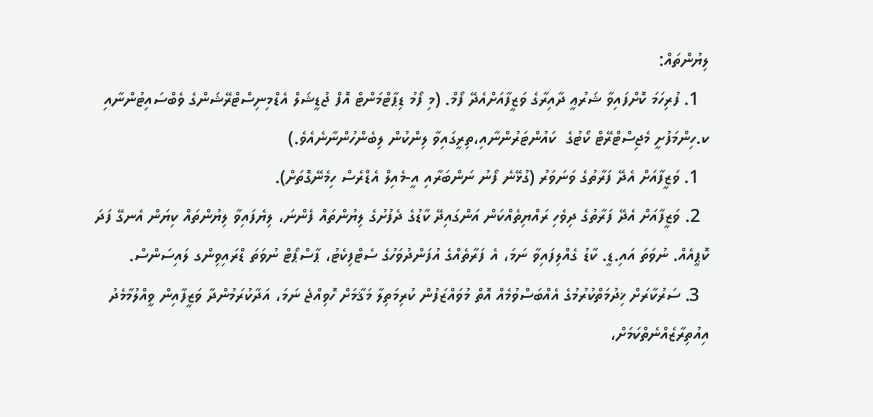ލިޔުންތައް:
  1. ފުރިހަމަ ކޮށްފައިވާ ޝަރުޢީ ދާއިރާގެ ވަޒީފާއަށްއެދޭ ފޯމް. (މި ފޯމު ޑިޕާޓްމަންޓް އޮފް ޖުޑީޝަލް އެޑްމިނިސްޓްރޭޝަންގެ ވެބްސައިޓުންނާއި ކ.ހިންމަފުށީ މެޖިސްޓްރޭޓް ކޯޓުގެ  ކައުންޓަރުންނާއި،ތިރީގައިވާ ލިންކުން ލިބެންހުންނާނެއެވެ.)
  1. ވަޒީފާއަށް އެދޭ ފަރާތުގެ ވަނަވަރު (ގުޅޭނެ ފޯނު ނަންބަރާއި އީ-މެއިލް އެޑްރެސް ހިމެނޭގޮތަށް).
  2. ވަޒީފާއަށް އެދޭ ފަރާތުގެ ދިވެހި ރައްޔިތެއްކަން އަންގައިދޭ ކާޑުގެ ދެފުށުގެ ލިޔުންތައް ފެންނަ، ލިޔެފައިވާ ލިޔުންތައް ކިޔަން އެނގޭ ފަދަ ކޮޕީއެއް. ނުވަތަ އައި.ޑީ. ކާޑު ގެއްލިފައިވާ ނަމަ، އެ ފަރާތެއްގެ އުފަންދުވަހުގެ ސެޓްފިކެޓު، ޕާސްޕޯޓް ނުވަތަ ޑްރައިވިންގ ލައިސަންސް.
  3. ސަރުކާރަށް ޚިދުމަތްކުރުމުގެ އެއްބަސްވުމެއް އޮތް މުވައްޒަފުން ކުރިމަތިލާ މަޤާމަށް ހޮވިއްޖެ ނަމަ، އަދާކުރަމުންދާ ވަޒީފާއިން ވީއްލުމާމެދު އިއުތިރާޒެއްނެތްކަމަށް،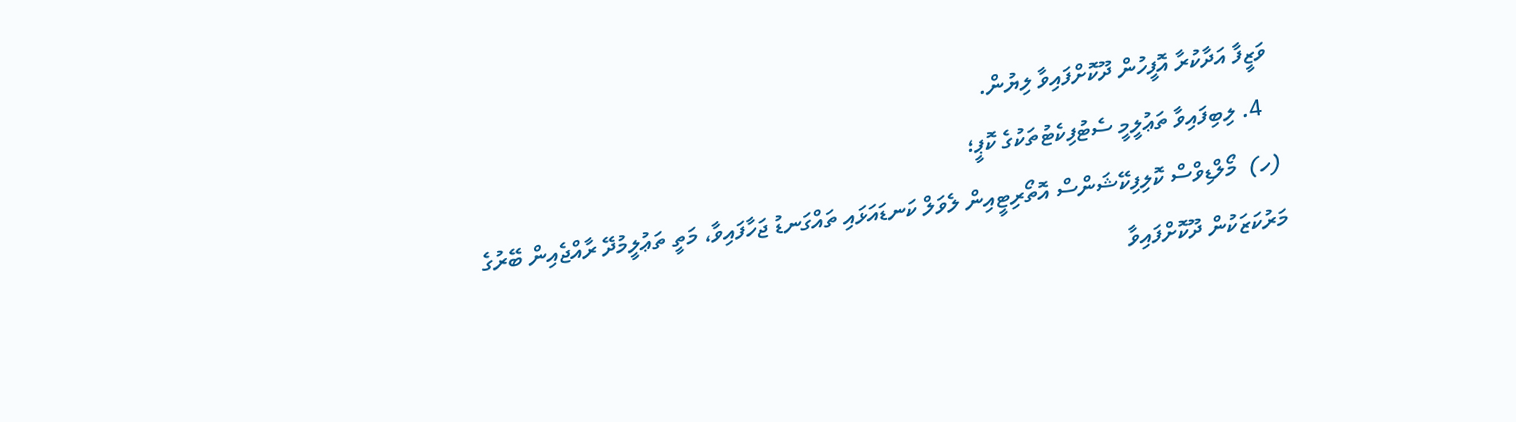ވަޒީފާ އަދާކުރާ އޮފީހުން ދޫކޮށްފައިވާ ލިޔުން.
  4. ލިބިފައިވާ ތަޢުލީމީ ސެޓުފިކެޓުތަކުގެ ކޮޕީ؛
(ހ)  މޯލްޑިވްސް ކޮލިފިކޭޝަންސް އޮތޯރިޓީއިން ލެވަލް ކަނޑައަޅައި ތައްގަނޑު ޖަހާފައިވާ، މަތީ ތަޢުލީމުދޭ ރާއްޖެއިން ބޭރުގެ މަރުކަޒަކުން ދޫކޮށްފައިވާ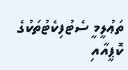ތަޢުލީމީ ސެޓުފިކެޓުތަކުގެ ކޮޕީއާއި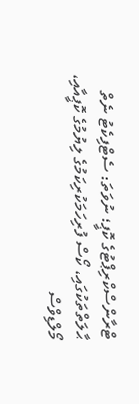ޓްރާންސްކްރިޕްޓުގެ ކޮޕީ؛ ނުވަތަ: ސެޓްފިކެޓު ނެތް ޙާލަތްތަކުގައި، ކޯސް ފުރިހަމަކުރިކަމުގެ ލިޔުމުގެ ކޮޕީއާއި، މޯލްޑިވްސް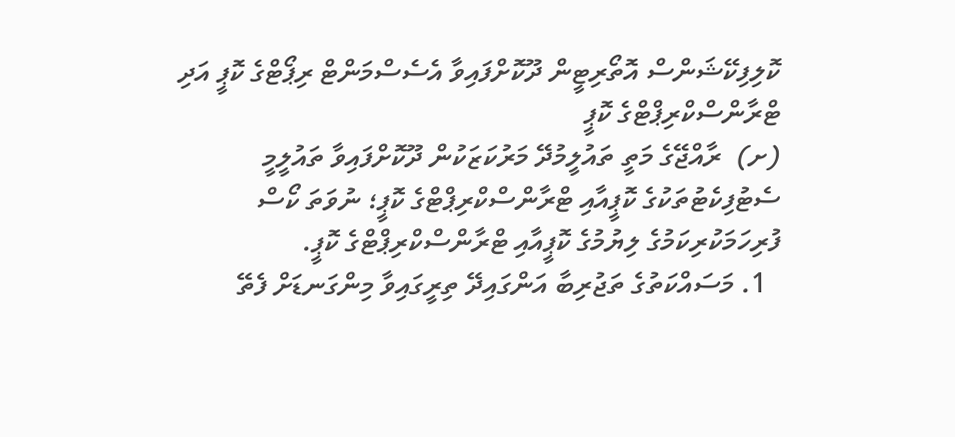ކޮލިފިކޭޝަންސް އޮތޯރިޓީން ދޫކޮށްފައިވާ އެސެސްމަންޓް ރިޕޯޓްގެ ކޮޕީ އަދި ޓްރާންސްކްރިޕްޓްގެ ކޮޕީ
(ށ)  ރާއްޖޭގެ މަތީ ތައުލީމުދޭ މަރުކަޒަކުން ދޫކޮށްފައިވާ ތައުލީމީ ސެޓުފިކެޓުތަކުގެ ކޮޕީއާއި ޓްރާންސްކްރިޕްޓްގެ ކޮޕީ؛ ނުވަތަ ކޯސް ފުރިހަމަކުރިކަމުގެ ލިޔުމުގެ ކޮޕީއާއި ޓްރާންސްކްރިޕްޓްގެ ކޮޕީ.
  1. މަސައްކަތުގެ ތަޖުރިބާ އަންގައިދޭ ތިރީގައިވާ މިންގަނޑަށް ފެތޭ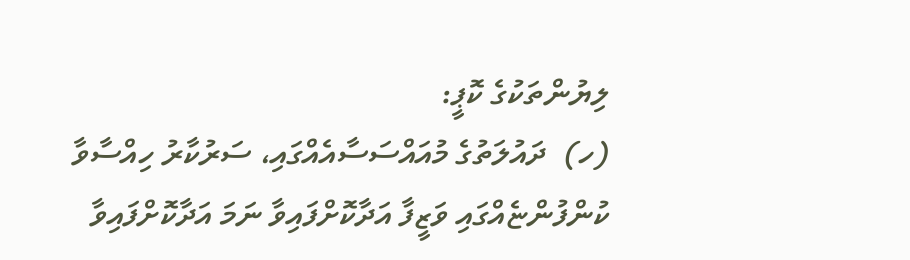ލިޔުންތަކުގެ ކޮޕީ:
(ހ)  ދައުލަތުގެ މުއައްސަސާއެއްގައި، ސަރުކާރު ހިއްސާވާ ކުންފުންޏެއްގައި ވަޒީފާ އަދާކޮށްފައިވާ ނަމަ އަދާކޮށްފައިވާ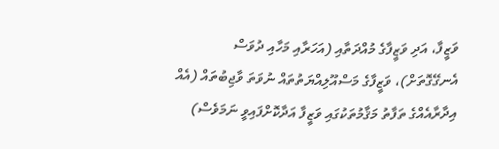ވަޒީފާ، އަދި ވަޒީފާގެ މުއްދަތާއި (އަހަރާއި މަހާއި ދުވަސް އެނގޭގޮތަށް)، ވަޒީފާގެ މަސްއޫލިއްޔަތުތައް ނުވަތަ ވާޖިބުތައް (އެއް އިދާރާއެއްގެ ތަފާތު މަޤާމުތަކުގައި ވަޒީފާ އަދާކޮށްފައިވީ ނަމަވެސް)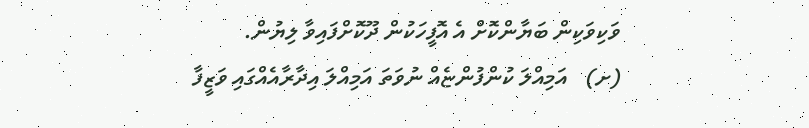ވަކިވަކިން ބަޔާންކޮށް އެ އޮފީހަކުން ދޫކޮށްފައިވާ ލިޔުން.
(ށ)   އަމިއްލަ ކުންފުންޏެއް ނުވަތަ އަމިއްލަ އިދާރާއެއްގައި ވަޒީފާ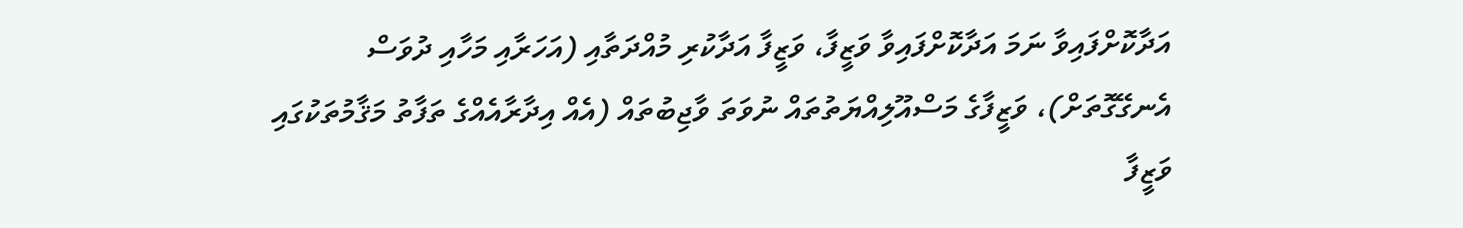އަދާކޮށްފައިވާ ނަމަ އަދާކޮށްފައިވާ ވަޒީފާ، ވަޒީފާ އަދާކުރި މުއްދަތާއި (އަހަރާއި މަހާއި ދުވަސް އެނގޭގޮތަށް)، ވަޒީފާގެ މަސްއޫލިއްޔަތުތައް ނުވަތަ ވާޖިބުތައް (އެއް އިދާރާއެއްގެ ތަފާތު މަޤާމުތަކުގައި ވަޒީފާ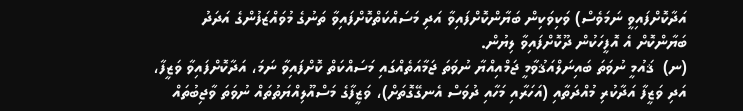އަދާކޮށްފައިވީ ނަމަވެސް) ވަކިވަކިން ބަޔާންކޮށްފައިވާ އަދި މަސައްކަތްކޮށްފައިވާ ތަނުގެ މުވައްޒަފުންގެ އަދަދު ބަޔާންކޮށް އެ އޮފީހަކުން ދޫކޮށްފައިވާ ލިޔުން.
(ނ)  ޤައުމީ ނުވަތަ ބައިނަލްއަޤުވާމީ ޖަމްއިއްޔާ ނުވަތަ ޖަމާއަތެއްގައި މަސައްކަތް ކޮށްފައިވާ ނަމަ، އަދާކޮށްފައިވާ ވަޒީފާ، އަދި ވަޒީފާ އަދާކުރި މުއްދަތާއި (އަހަރާއި މަހާއި ދުވަސް އެނގޭގޮތަށް)، ވަޒީފާގެ މަސްއޫލިއްޔަތުތައް ނުވަތަ ވާޖިބުތައް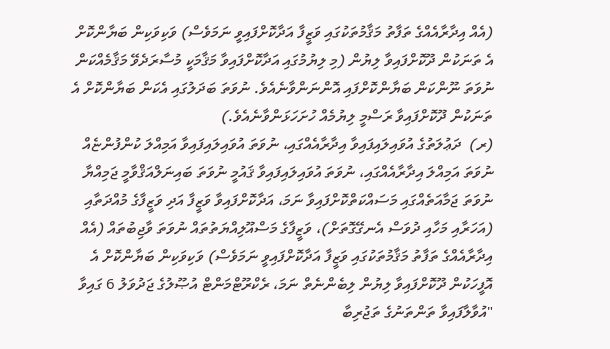(އެއް އިދާރާއެއްގެ ތަފާތު މަޤާމުތަކުގައި ވަޒީފާ އަދާކޮށްފައިވީ ނަމަވެސް) ވަކިވަކިން ބަޔާންކޮށް އެ ތަނަކުން ދޫކޮށްފައިވާ ލިޔުން (މި ލިޔުމުގައި އަދާކޮށްފައިވާ މަޤާމަކީ މުސާރަދެވޭ މަޤާމެއްކަން ނުވަތަ ނޫންކަން ބަޔާންކޮށްފައި އޮންނަންވާނެއެވެ. ނުވަތަ ބަދަލުގައި އެކަން ބަޔާންކޮށް އެ ތަނަކުން ދޫކޮށްފައިވާ ރަސްމީ ލިޔުމެއް ހުށަހަޅަންވާނެއެވެ.)
(ރ)  ދަޢުލަތުގެ އުވައިލައިފައިވާ އިދާރާއެއްގައި، ނުވަތަ އުވައިލައިފައިވާ އަމިއްލަ ކުންފުންޏެއް ނުވަތަ އަމިއްލަ އިދާރާއެއްގައި، ނުވަތަ އުވައިލައިފައިވާ ޤައުމީ ނުވަތަ ބައިނަލްއަޤްވާމީ ޖަމިއްޔާ ނުވަތަ ޖަމާއަތެއްގައި މަސައްކަތްކޮށްފައިވާ ނަމަ، އަދާކޮށްފައިވާ ވަޒީފާ އަދި ވަޒީފާގެ މުއްދަތާއި (އަހަރާއި މަހާއި ދުވަސް އެނގޭގޮތަށް)، ވަޒީފާގެ މަސްއޫލިއްޔަތުތައް ނުވަތަ ވާޖިބުތައް (އެއް އިދާރާއެއްގެ ތަފާތު މަޤާމުތަކުގައި ވަޒީފާ އަދާކޮށްފައިވީ ނަމަވެސް) ވަކިވަކިން ބަޔާންކޮށް އެ އޮފީހަކުން ދޫކޮށްފައިވާ ލިޔުން ލިބެންނެތް ނަމަ، ރެކްރޫޓްމަންޓް އުޞޫލުގެ ޖަދުވަލު 6 ގައިވާ "އުވާލާފައިވާ ތަންތަނުގެ ތަޖުރިބާ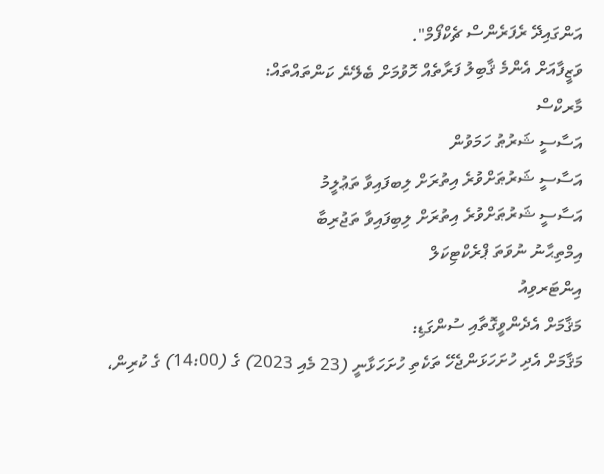އަންގައިދޭ ރެފަރެންސް ޗެކްފޯމް".
ވަޒީފާއަށް އެންމެ ޤާބިލު ފަރާތެއް ހޮވުމަށް ބެލޭނެ ކަންތައްތައް:
މާރކްސް
އަސާސީ ޝަރުޠު ހަމަވުން
އަސާސީ ޝަރުޠަށްވުރެ އިތުރަށް ލިބފައިވާ ތަޢުލީމު
އަސާސީ ޝަރުޠަށްވުރެ އިތުރަށް ލިބިފައިވާ ތަޖުރިބާ
އިމްތިޙާނު ނުވަތަ ޕްރެކްޓިކަލް
އިންޓަރވިއު
މަޤާމަށް އެދެންވީގޮތާއި ސުންގަޑި:
މަޤާމަށް އެދި ހުށަހަޅަންޖެހޭ ތަކެތި ހުށަހަޅާނީ (23 މެއި 2023) ގެ (14:00) ގެ ކުރިން،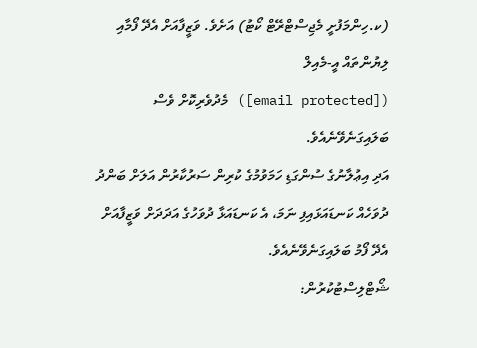(ކ.ހިންމަފުށީ މެޖިސްޓްރޭޓް ކޯޓު) އަށެވެ. ވަޒީފާއަށް އެދޭ ފޯމާއި ލިޔުންތައް އީ-މެއިލް
([email protected]) މެދުވެރިކޮށް ވެސް ބަލައިގަނެވޭނެއެވެ.
އަދި އިޢުލާނުގެ ސުންގަޑި ހަމަވުމުގެ ކުރިން ސަރުކާރުން އަލަށް ބަންދު ދުވަހެއް ކަނޑައަޅައިފި ނަމަ، އެ ކަނޑައަޅާ ދުވަހުގެ އަދަދަށް ވަޒީފާއަށް އެދޭ ފޯމު ބަލައިގަނެވޭނެއެވެ.
ޝޯޓްލިސްޓުކުރުން: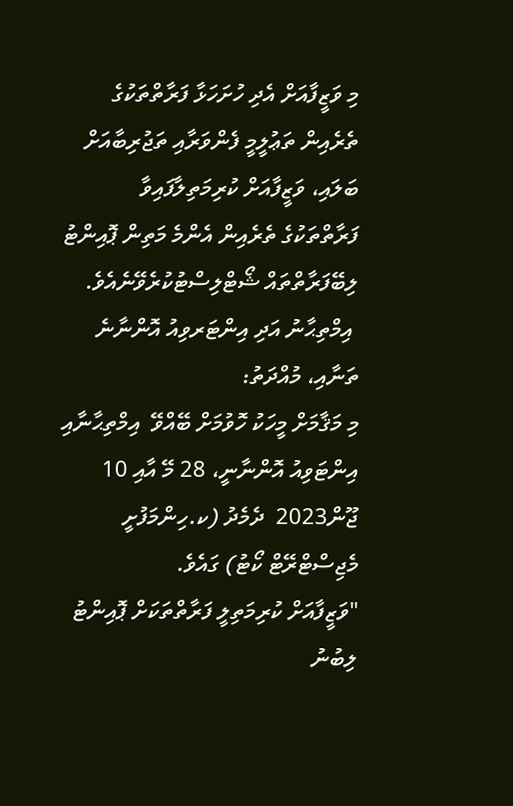މި ވަޒީފާއަށް އެދި ހުށަހަޅާ ފަރާތްތަކުގެ ތެރެއިން ތަޢުލީމީ ފެންވަރާއި ތަޖުރިބާއަށް ބަލައި، ވަޒީފާއަށް ކުރިމަތިލާފައިވާ ފަރާތްތަކުގެ ތެރެއިން އެންމެ މަތިން ޕޮއިންޓު ލިބޭފަރާތްތައް ޝޯޓްލިސްޓުކުރެވޭނެއެވެ.
 އިމްތިޙާނު އަދި އިންޓަރވިއު އޮންނާނެ ތަނާއި، މުއްދަތު:
މި މަޤާމަށް މީހަކު ހޮވުމަށް ބޭއްވޭ  އިމްތިޙާނާއި އިންޓަވިއު އޮންނާނީ، 28 މޭ އާއި 10 ޖޫން2023  ދެމެދު (ކ.ހިންމަފުށީ މެޖިސްޓްރޭޓް ކޯޓު) ގައެވެ.
"ވަޒީފާއަށް ކުރިމަތިލީ ފަރާތްތަކަށް ޕޮއިންޓު ލިބުނު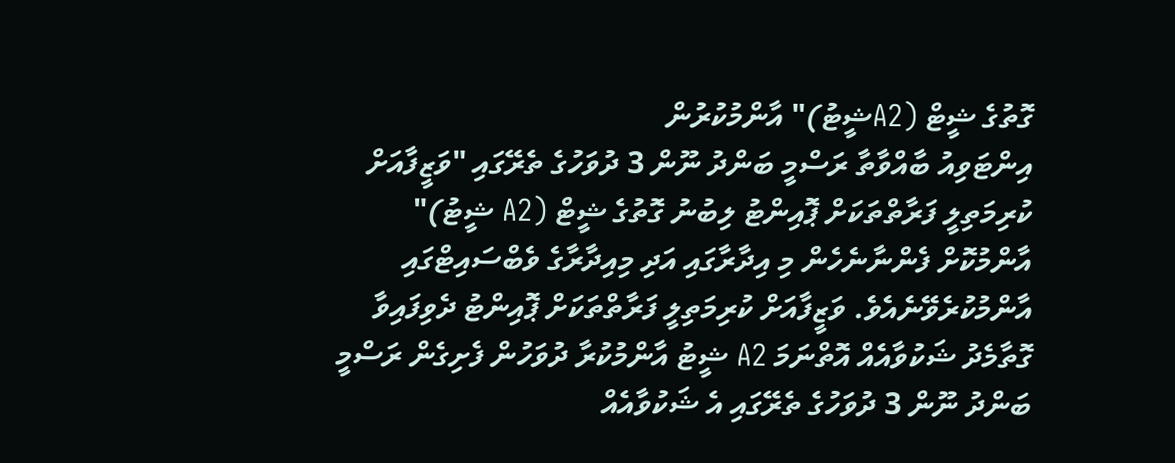ގޮތުގެ ޝީޓް (A2ޝީޓު)" އާންމުކުރުން
އިންޓަވިއު ބާއްވާތާ ރަސްމީ ބަންދު ނޫން 3 ދުވަހުގެ ތެރޭގައި "ވަޒީފާއަށް ކުރިމަތިލީ ފަރާތްތަކަށް ޕޮއިންޓު ލިބުނު ގޮތުގެ ޝީޓް (A2 ޝީޓު)" އާންމުކޮށް ފެންނާނެހެން މި އިދާރާގައި އަދި މިއިދާރާގެ ވެބްސައިޓްގައި އާންމުކުރެވޭނެއެވެ. ވަޒީފާއަށް ކުރިމަތިލީ ފަރާތްތަކަށް ޕޮއިންޓު ދެވިފައިވާ ގޮތާމެދު ޝަކުވާއެއް އޮތްނަމަ A2 ޝީޓު އާންމުކުރާ ދުވަހުން ފެށިގެން ރަސްމީ ބަންދު ނޫން 3 ދުވަހުގެ ތެރޭގައި އެ ޝަކުވާއެއް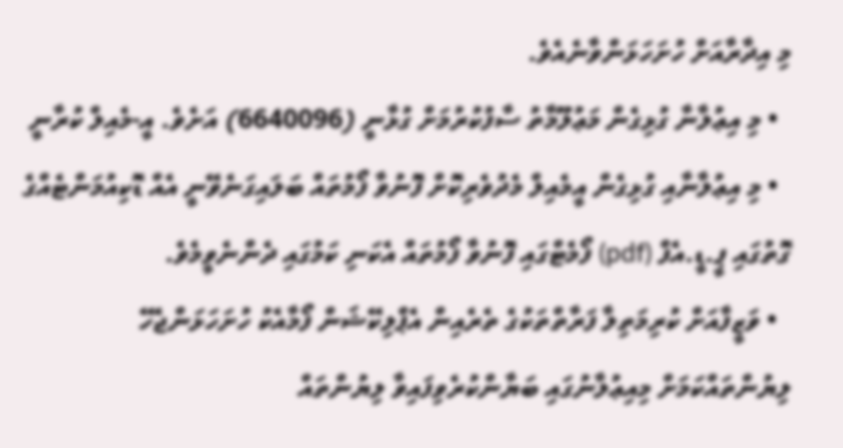މި އިދާރާއަށް ހުށަހަޅަންވާނެއެވެ.
  • މި އިޢުލާނާ ގުޅިގެން މަޢުލޫމާތު ސާފުކުރުމަށް ގުޅާނީ (6640096) އަށެވެ. އީ-މެއިލް ކުރާނީ
  • މި އިޢުލާނާއި ގުޅިގެން އީމެއިލް މެދުވެރިކޮށް ފޮނުވާ ފޯމުތައް ބަލައިގަނެވޭނީ އެއް ޑޮކިއުމަންޓެއްގެ ގޮތުގައި ޕީ.ޑީ.އެފް (pdf) ފޯމެޓްގައި ފޮނުވާ ފޯމުތައް އެކަނި ކަމުގައި ދެންނެވީމެވެ.
  • ވަޒީފާއަށް ކުރިމަތިލާ ފަރާތްތަކުގެ ތެރެއިން އެޕްލިކޭޝަން ފޯމާއެކު ހުށަހަޅަންޖެހޭ ލިޔުންތައްކަމަށް މިއިޢުލާނުގައި ބަޔާންކުރެވިފައިވާ ލިޔުންތައް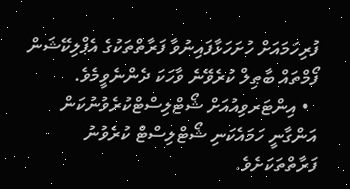ފުރިހަމައަށް ހުށަހަޅާފައިނުވާ ފަރާތްތަކުގެ އެޕްލިކޭޝަން ފޯމްތައް ބާޠިލް ކުރެވޭނެ ވާހަކަ ދެންނެވީމެވެ.
  • އިންޓަރވިއުއަށް ޝޯޓްލިސްޓްކުރެވުނުކަން އަންގާނީ ހަމައެކަނި ޝޯޓްލިސްޓް ކުރެވުނު ފަރާތްތަކަށެވެ.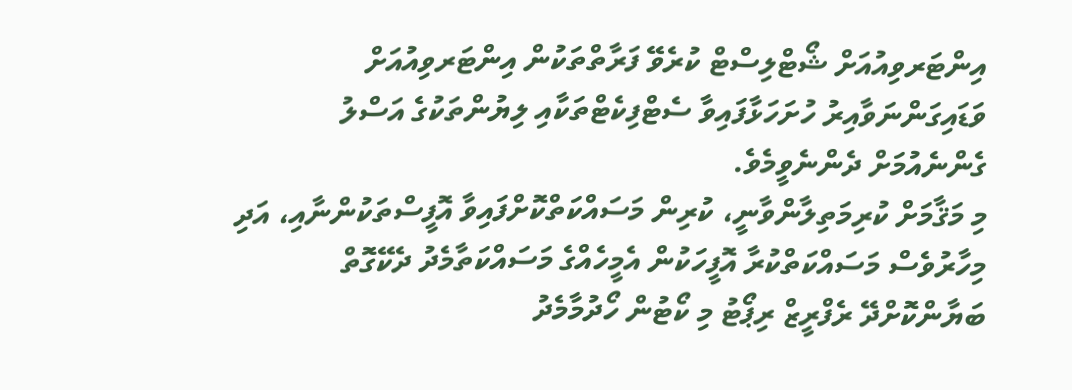އިންޓަރވިއުއަށް ޝޯޓްލިސްޓް ކުރެވޭ ފަރާތްތަކުން އިންޓަރވިއުއަށް ވަޑައިގަންނަވާއިރު ހުށަހަޅާފައިވާ ސެޓްފިކެޓްތަކާއި ލިޔުންތަކުގެ އަސްލު ގެންނެއުމަށް ދެންނެވީމެވެ.
މި މަޤާމަށް ކުރިމަތިލާންވާނީ، ކުރިން މަސައްކަތްކޮށްފައިވާ އޮފީސްތަކުންނާއި، އަދި މިހާރުވެސް މަސައްކަތްކުރާ އޮފީހަކުން އެމީހެއްގެ މަސައްކަތާމެދު ދެކޭގޮތް ބަޔާންކޮށްދޭ ރެފްރީޒް ރިޕޯޓު މި ކޯޓުން ހޯދުމާމެދު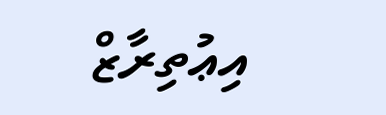އިޢުތިރާޒް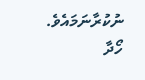ނުކުރާނަމައެވެ.
ހޯދާ